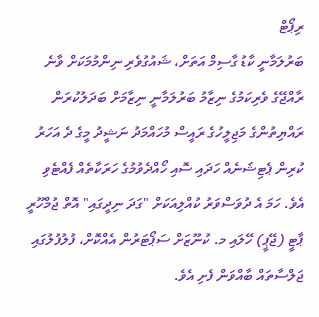ރިޕޯޓް
ބަރުލަމާނީ ކާޑު ގާސިމް އަތަށް، ޝައުގުވެރި ނިންމުމަކަށް ވާނެ
ރާއްޖޭގެ ވެރިކަމުގެ ނިޒާމު ބަރުލަމާނީ ނިޒާމަށް ބަދަލުކުރަން ރައްޔިތުންގެ މަޖިލީހުގެ ރައީސް މުހައްމަދު ނަޝީދު މީގެ ދެ އަހަރު ކުރިން ޕެޓިޝަނެއް ހަދައި ސޮއި ހޯއްދެވުމުގެ ހަރަކާތެއް ފެއްޓެވި އެވެ. ހަމަ އެ ދުވަސްވަރު ކުއްލިއަކަށް "ގަދަ ނިދީގައި" އޮތް ޖުމްހޫރީ ޕާޓީ (ޖޭޕީ) ހޭލައި މ. ކުނޫޒަށް ސަޕޯޓަރުން އެއްކޮށް، ފުލުފުލުގައި ޖަލްސާތައް ބާއްވަން ފެށި އެވެ.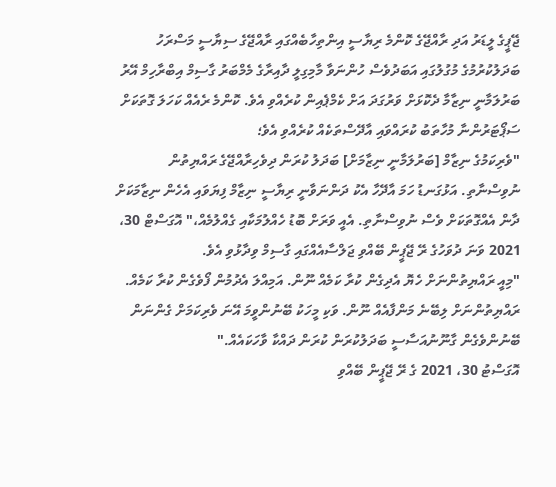ޖޭޕީގެ ލީޑަރު އަދި ރާއްޖޭގެ ކޮންމެ ރިޔާސީ އިންތިހާބެއްގައި ރާއްޖޭގެ ސިޔާސީ މަސްރަހު ބަދަލުކުރުމުގެ މުގުލުގައި އަބަދުވެސް ހުންނަވާ މާމިގިލީ ދާއިރާގެ މެމްބަރު ގާސިމް އިބްރާހިމް އޭރު ބަރުލަމާނީ ނިޒާމާ ދެކޮޅަށް ވަރުގަދަ އަށް ކެމްޕެއިން ކުރެއްވި އެވެ. ކޮންމެ ރެއެއް ކަހަލަ ގޮތަކަށް ސަޕޯޓަރުންނާ މުހާތަބު ކުރައްވައި އާދޭސްތަކެއް ކުރެއްވި އެވެ؛
"ވެރިކަމުގެ ނިޒާމް [ބަރުލަމާނީ ނިޒާމަށް] ބަދަލު ކުރަން ދިވެހިރާއްޖޭގެ ރައްޔިތުން ނުވިސްނާތި. އަޅުގަނޑު ހަމަ އާދޭހާ އެކު ދަންނަވާނީ ރިޔާސީ ނިޒާމް ފިޔަވައި އެހެން ނިޒާމަކަށް ދާން އެއްގޮތަކަށް ވެސް ނުވިސްނާތި. އެއީ ވަރަށް ބޮޑު ހެއްލުމަކާއި ގެއްލުމެއް،" އޮގަސްޓް 30، 2021 ވަނަ ދުވަހުގެ ރޭ ޖޭޕީން ބޭއްވި ޖަލްސާއެއްގައި ގާސިމް ވިދާޅުވި އެވެ.
"މިއީ ރައްޔިތުންނަށް ހެޔޮ އެދިގެން ކުރާ ކަމެއް ނޫން. އަމިއްލަ އެދުމުން ފޯވެގެން ކުރާ ކަމެއް. ރައްޔިތުންނަށް ލިބޭނެ މަންފާއެއް ނޫން. ވަކި މީހަކު ބޭނުންވީމަ އޭނަ ވެރިކަމަށް ގެންނަން ބޭނުންވެގެން ގާނޫނުއަސާސީ ބަދަލުކުރަން ކުރަން ދައްކާ ވާހަކައެއް."
އޮގަސްޓު 30، 2021 ގެ ރޭ ޖޭޕީން ބޭއްވި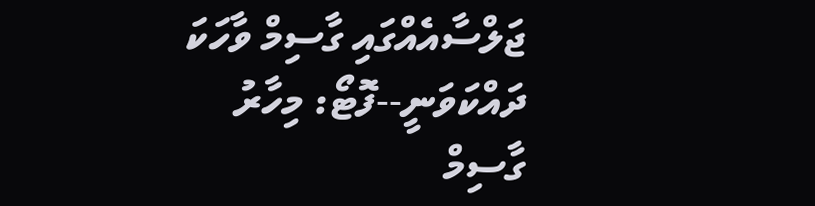ޖަލްސާއެއްގައި ގާސިމް ވާހަކަ ދައްކަވަނީ--ފޮޓޯ: މިހާރު
ގާސިމް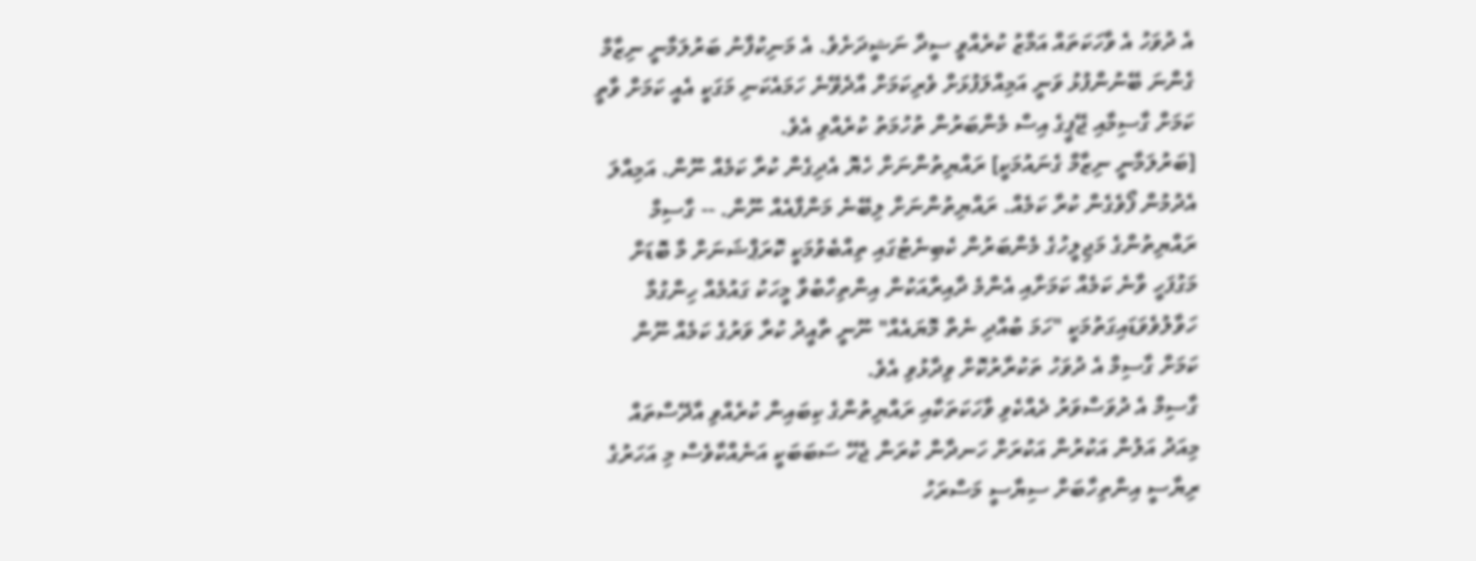އެ ދުވަހު އެ ވާހަކަތައް އަމާޒު ކުރެއްވީ ސީދާ ނަޝީދަށެވެ. އެ މަނިކުފާނު ބަރުލަމާނީ ނިޒާމް ގެންނަ ބޭނުންފުޅު ވަނީ އަމިއްލަފުޅަށް ވެރިކަމަށް އާދެވޭނެ ހަމައެކަނި މަގަކީ އެއީ ކަމަށް ވާތީ ކަމަށް ގާސިމާއި ޖޭޕީގެ އިސް މެންބަރުން ތުހުމަތު ކުރެއްވި އެވެ.
[ބަރުލަމާނީ ނިޒާމް ގެނައުމަކީ] ރައްޔިތުންނަށް ހެޔޮ އެދިގެން ކުރާ ކަމެއް ނޫން. އަމިއްލަ އެދުމުން ފޯވެގެން ކުރާ ކަމެއް. ރައްޔިތުންނަށް ލިބޭނެ މަންފާއެއް ނޫން. -- ގާސިމް
ރައްޔިތުންގެ މަޖިލީހުގެ މެންބަރުން ކެބިނެޓުގައި ތިއްބެވުމަކީ ކޮރަޕްޝަނަށް މާ ބޮޑަށް މަގުފަހީ ވާނެ ކަމެއް ކަމަށާއި އެންމެ ދާއިރާއަކުން އިންތިހާބުވާ މީހަކު ގައުމެއް ހިންގުމާ ހަވާލުވެވަޑައިގަތުމަކީ "ހަމަ ބުއްދި ނެތް މޮޔައެއް" ނޫނީ ތާއީދު ކުރާ ވަރުގެ ކަމެއް ނޫން ކަމަށް ގާސިމް އެ ދުވަހު ތަކުރާރުކޮށް ވިދާޅުވި އެވެ.
ގާސިމް އެ ދުވަސްވަރު ދެއްކެވި ވާހަކަތަކާއި ރައްޔިތުންގެ ކިބައިން ކުރެއްވި އާދޭސްތައް މިއަދު އަލުން އަކުރުން އަކުރަށް ހަނދާން ކުރަން ޖެހޭ ސަބަބަކީ އަނެއްކާވެސް މި އަހަރުގެ ރިޔާސީ އިންތިހާބަށް ސިޔާސީ މަސްރަހު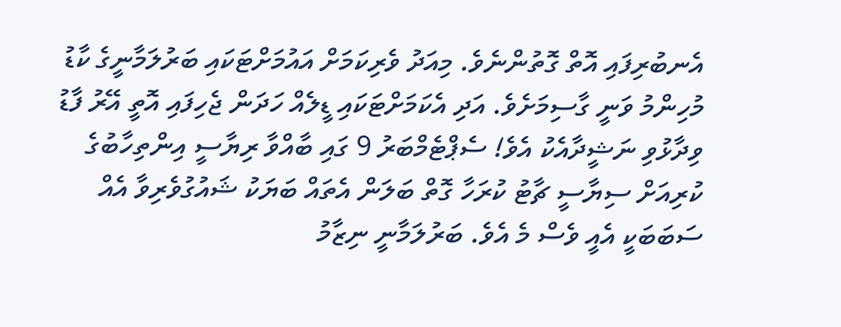އެނބުރިފައި އޮތް ގޮތުންނެވެ. މިއަދު ވެރިކަމަށް އައުމަށްޓަކައި ބަރުލަމާނީގެ ކާޑު މުހިންމު ވަނީ ގާސިމަށެވެ. އަދި އެކަމަށްޓަކައި ޑީލެއް ހަދަން ޖެހިފައި އޮތީ އޭރު ފާޑު ވިދާޅުވި ނަޝީދާއެކު އެވެ! ސެޕްޓެމްބަރު 9 ގައި ބާއްވާ ރިޔާސީ އިންތިހާބުގެ ކުރިއަށް ސިޔާސީ ޗާޓު ކުރަހާ ގޮތް ބަލަން އެތައް ބަޔަކު ޝައުގުވެރިވާ އެއް ސަބަބަކީ އެއީ ވެސް މެ އެވެ. ބަރުލަމާނީ ނިޒާމު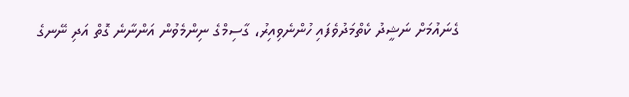ގެނައުމަށް ނަޝީދު ކެތްމަދުވެފައި ހުންނެވިއިރު، ގާސިމްގެ ނިންމެވުން އަންނާނެ ގޮތް އަދި ނޭނގެ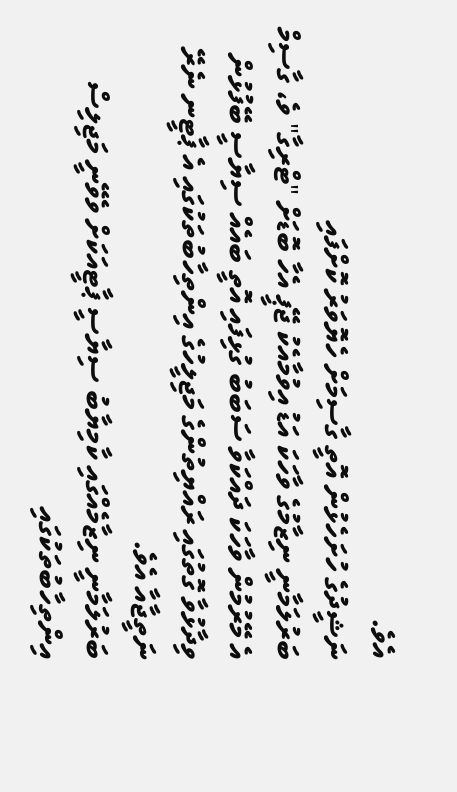އެވެ.
ނަޝީދުގެ ހުށަހެޅުން އޮތީ ގާސިމަށް ހެޔޮވަރު ކޮށްފައި
ބަރުލަމާނީ ނިޒާމުގެ ވާހަކަ އަޑު އިވުމާއެކު ޖޭޕީ އެހާ ބޮޑަށް "ޓްރިގާ" ވެ، ގާސިމް އެ މޭރުމުން ވާހަކަ ދައްކަވާ ސަބަބު ގުޅިފައި އޮތީ ބައެއް ސިޔާސީ ބޭފުޅުން ވިދާޅުވާ ގޮތުގައި ރައްޔިތުންގެ މަޖިލީހުގެ އިންތިހާބުތަކުގައި އެ ޕާޓީނ ނެރޭ ނަތީޖާއާ އެވެ.
ބަރުލަމާނީ ނިޒާމެއްގައި ކާމިޔާބު ސިޔާސީ ޕާޓީއަކަށް ވެވޭނީ މަޖިލިސް އިންތިހާބުތަކުގައި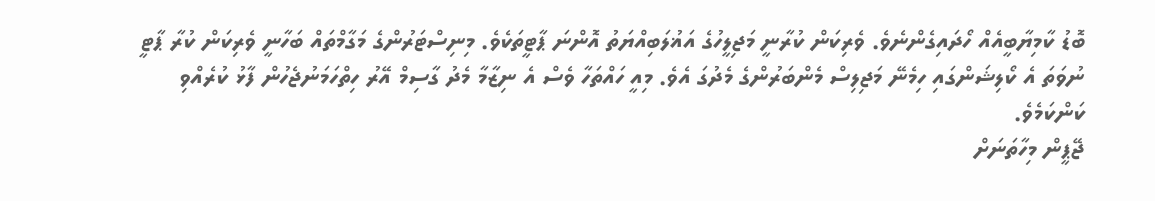ބޮޑު ކާމިޔާބީއެއް ހޯދައިގެންނެވެ. ވެރިކަން ކުރާނީ މަޖިލީހުގެ އަޣުލަބިއްޔަތު އޮންނަ ޕާޓީތަކެވެ. މިނިސްޓަރުންގެ މަގާމްތައް ބަހާނީ ވެރިކަން ކުރާ ޕާޓީ ނުވަތަ އެ ކޯލިޝަންގައި ހިމެނޭ މަޖިލިސް މެންބަރުންގެ މެދުގަ އެވެ. މިއީ ހައްތަހާ ވެސް އެ ނިޒާމާ މެދު ގާސިމް އޭރު ހިތްހަމަނުޖެހުން ފާޅު ކުރެއްވި ކަންކަމެވެ.
ޖޭޕީން މިހާތަނަށް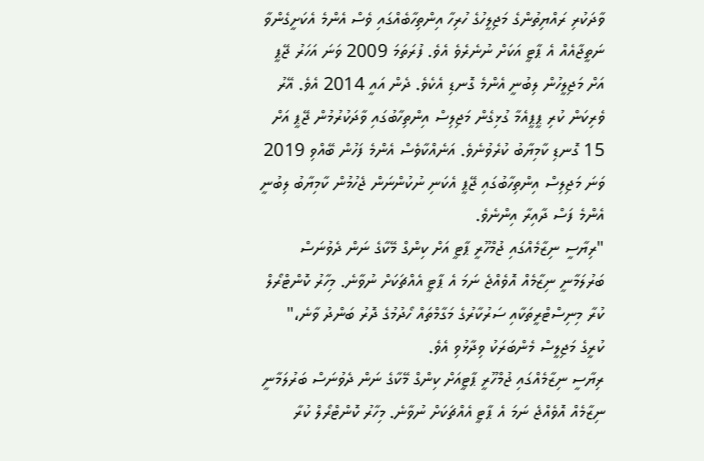ވާދަކުރި ރައްޔިތުންގެ މަޖިލީހުގެ ހުރިހާ އިންތިހާބެއްގައި ވެސް އެންމެ އެކަށީގެންވާ ނަތީޖާއެއް އެ ޕާޓީ އަކަށް ނުނެރެވެ އެވެ. ފުރަތަމަ 2009 ވަނަ އަހަރު ޖޭޕީ އަށް މަޖިލީހުން ލިބުނީ އެންމެ ގޮނޑި އެކެވެ. ދެން އައީ 2014 އެވެ. އޭރު ވެރިކަން ކުރި ޕީޕީއެމާ ގުޅިގެން މަޖިލިސް އިންތިހާބުގައި ވާދަކުރުމުން ޖޭޕީ އަށް 15 ގޮނޑި ކާމިޔާބު ކުރެވުނެވެ. އަނެއްކާވެސް އެންމެ ފަހުން ބޭއްވި 2019 ވަނަ މަޖިލިސް އިންތިހާބުގައި ޖޭޕީ އެކަނި ނުކުންނަން ޖެހުމުން ކާމިޔާބު ލިބުނީ އެންމެ ފަސް ދާއިރާ އިންނެވެ.
"ރިޔާސީ ނިޒާމެއްގައި ޖުމްހޫރީ ޕާޓީ އަށް ކިންގް މޭކާގެ ނަން ދެވުނަސް ބަރުލަމާނީ ނިޒާމެއް އޮވެއްޖެ ނަމަ އެ ޕާޓީ އެއްޗަކަށް ނުވާނެ. މިހާރު ކޮންޓްރޯލް ކުރާ މިނިސްޓްރީތަކާއި ސަރުކާރުގެ މަގާމްތައް ހޯދުމުގެ ދޮރު ބަންދު ވާނެ،" ކުރީގެ މަޖިލީސް މެންބަރަކު ވިދާޅުވި އެވެ.
ރިޔާސީ ނިޒާމެއްގައި ޖުމްހޫރީ ޕާޓީއަށް ކިންގް މޭކާގެ ނަން ދެވުނަސް ބަރުލަމާނީ ނިޒާމެއް އޮވެއްޖެ ނަމަ އެ ޕާޓީ އެއްޗަކަށް ނުވާނެ. މިހާރު ކޮންޓްރޯލް ކުރާ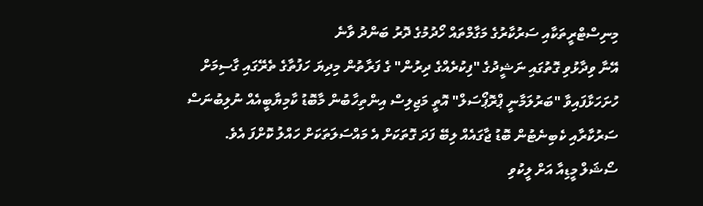މިނިސްޓްރީތަކާއި ސަރުކާރުގެ މަގާމްތައް ހޯދުމުގެ ދޮރު ބަންދު ވާނެ
އޭނާ ވިދާޅުވި ގޮތުގައި ނަޝީދުގެ "ފިކުރެއްގެ ދިރުން" ގެ ފަރާތުން މިދިޔަ ހަފުތާގެ ތެރޭގައި ގާސިމަށް ހުށަހަޅާފައިވާ "ބަރުލަމާނީ ޕްރޮޕޯސަލް" އޮތީ މަޖިލިސް އިންތިހާބުން މާބޮޑު ކާމިޔާބީއެއް ނުލިބުނަސް ސަރުކާރާއި ކެބިނެޓުން ބޮޑު ޖާގައެއް ލިބޭ ފަދަ ގޮތަކަށް އެ މައްސަލަތަކަށް ހައްލު ކޮށްފަ އެވެ.
ސޯޝަލް މީޑިއާ އަށް ލީކުވި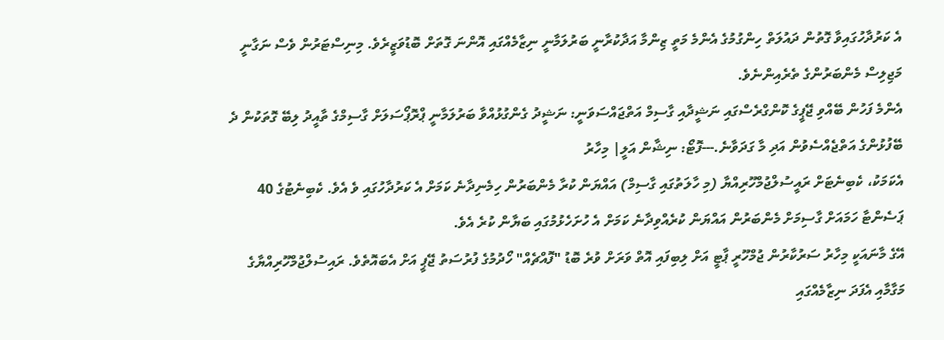އެ ކަރުދާހުގައިވާ ގޮތުން ދައުލަތް ހިންގުމުގެ އެންމެ މަތީ ޒިންމާ އަދާކުރާނީ ބަރުލަމާނީ ނިޒާމެއްގައި އޮންނަ ގޮތަށް ބޮޑުވަޒީރެވެ. މިނިސްޓަރުން ވެސް ނަގާނީ މަޖިލިސް މެންބަރުންގެ ތެރެއިންނެވެ.
އެންމެ ފަހުން ބޭއްވި ޖޭޕީގެ ކޮންގްރެސްގައި ނަޝީދާއި ގާސިމް އަތްޖައްސަވަނީ: ނަޝީދު ގެންގުޅުއްވާ ބަރުލަމާނީ ޕްރޮޕޯސަލަށް ގާސިމްގެ ތާއީދު ލިބޭ ގޮތަކުން ދެ ބޭފުޅުންގެ އަތްޖެއްސެވުން އަދި މާ ގަދަވާނެ.---ފޮޓޯ: ނިޝާން އަލީ| މިހާރު
އެކަމަކު، ކެބިނެޓަށް ރައީސުލްޖުމްހޫރިއްޔާ (މި ހާލަތުގައި ގާސިމް) އައްޔަން ކުރާ މެންބަރުން ހިމެނިދާނެ ކަމަށް އެ ކަރުދާހުގައި ވެ އެވެ. ކެބިނެޓުގެ 40 ޕަސެންޓާ ހަމައަށް ގާސިމަށް މެންބަރުން އައްޔަން ކުރެއްވިދާނެ ކަމަށް އެ ހުށަހެޅުމުގައި ބަޔާން ކުރެ އެވެ.
އޭގެ މާނައަކީ މިހާރު ސަރުކާރުން ޖުމްހޫރީ ޕާޓީ އަށް ލިބިފައި އޮތް ވަރަށް ވުރެ ބޮޑު "ފޮއްޗެއް" ހޯދުމުގެ ފުރުސަތު ޖޭޕީ އަށް އެބައޮތެވެ. ރައިސުލްޖުމްހޫރިއްޔާގެ މަގާމާއި އެފަދަ ނިޒާމެއްގައި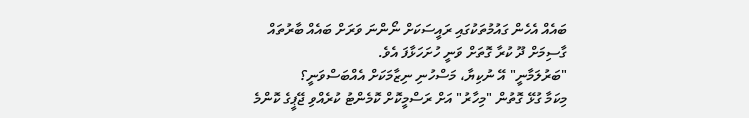ބައެއް އެހެން ގައުމުތަކުގައި ރައީސަކަށް ނޯންނަ ވަރަށް ބައެއް ބާރުތައް ގާސިމަށް ދޫ ކުރާ ގޮތަށް ވަނީ ހުށަހަޅާފަ އެވެ.
"ބަރުލަމާނީ" އޭ ނުކިޔާ، މަސްހުނި ނިޒާމަކަށް އެއްބަސްވަނީ؟
މިކަމާ ގުޅޭ ގޮތުން "މިހާރު" އަށް ރަސްމީކޮށް ކޮމެންޓު ކުރެއްވި ޖޭޕީގެ ކޮންމެ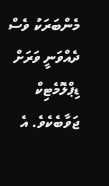މެންބަރަކު ވެސް ދެއްވަނީ ވަރަށް ޑިޕްލޮމެޓިކް ޖަވާބެކެވެ. އެ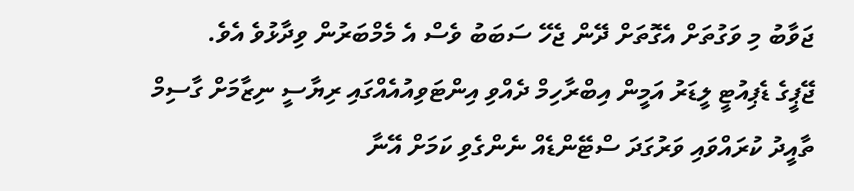ޖަވާބު މި ވަގުތަށް އެގޮތަށް ދޭން ޖެހޭ ސަބަބު ވެސް އެ މެމްބަރުން ވިދާޅުވެ އެވެ.
ޖޭޕީގެ ޑެޕިއުޓީ ލީޑަރު އަމީން އިބްރާހިމް ދެއްވި އިންޓަވިއުއެއްގައި ރިޔާސީ ނިޒާމަށް ގާސިމް ތާއީދު ކުރައްވައި ވަރުގަދަ ސްޓޭންޑެއް ނެންގެވި ކަމަށް އޭނާ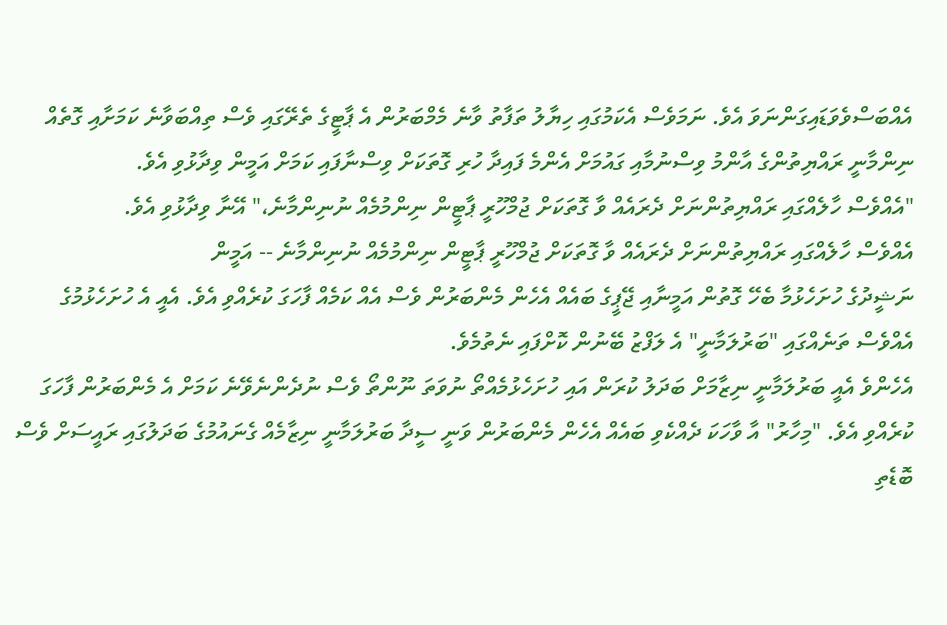އެއްބަސްވެވަޑައިގަންނަވަ އެވެ. ނަމަވެސް އެކަމުގައި ހިޔާލު ތަފާތު ވާނެ މެމްބަރުން އެ ޕާޓީގެ ތެރޭގައި ވެސް ތިއްބަވާނެ ކަމަށާއި ގޮތެއް ނިންމާނީ ރައްޔިތުންގެ އާންމު ވިސްނުމާއި ގައުމަށް އެންމެ ފައިދާ ހުރި ގޮތަކަށް ވިސްނާފައި ކަމަށް އަމީން ވިދާޅުވި އެވެ.
"އެއްވެސް ހާލެއްގައި ރައްޔިތުންނަށް ދެރައެއް ވާ ގޮތަކަށް ޖުމްހޫރީ ޕާޓީން ނިންމުމެއް ނުނިންމާނެ،" އޭނާ ވިދާޅުވި އެވެ.
އެއްވެސް ހާލެއްގައި ރައްޔިތުންނަށް ދެރައެއް ވާ ގޮތަކަށް ޖުމްހޫރީ ޕާޓީން ނިންމުމެއް ނުނިންމާނެ -- އަމީން
ނަޝީދުގެ ހުށަހެޅުމާ ބެހޭ ގޮތުން އަމީނާއި ޖޭޕީގެ ބައެއް އެހެން މެންބަރުން ވެސް އެއް ކަމެއް ފާހަގަ ކުރެއްވި އެވެ. އެއީ އެ ހުށަހެޅުމުގެ އެއްވެސް ތަނެއްގައި "ބަރުލަމާނީ" އެ ލަފްޒު ބޭނުން ކޮށްފައި ނެތުމެވެ.
އެހެންވެ އެއީ ބަރުލަމާނީ ނިޒާމަށް ބަދަލު ކުރަން އައި ހުށަހެޅުމެއްތޯ ނުވަތަ ނޫންތޯ ވެސް ނުދެންނެވޭނެ ކަމަށް އެ މެންބަރުން ފާހަގަ ކުރެއްވި އެވެ. "މިހާރު" އާ ވާހަކަ ދެއްކެވި ބައެއް އެހެން މެންބަރުން ވަނީ ސީދާ ބަރުލަމާނީ ނިޒާމެއް ގެނައުމުގެ ބަދަލުގައި ރައީސަށް ވެސް ބޮޑެތި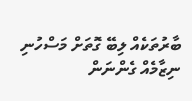ބާރުތަކެއް ލިބޭ ގޮތަށް މަސްހުނި ނިޒާމެއް ގެންނަން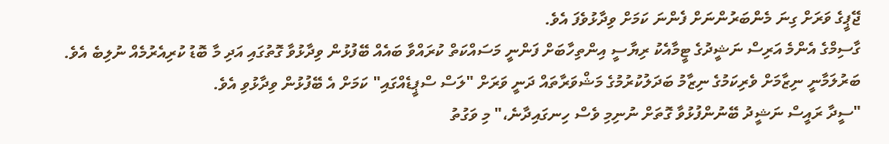ޖޭޕީގެ ވަރަށް ގިނަ މެންބަރުންނަށް ފެންނަ ކަމަށް ވިދާޅުވެފަ އެވެ.
ގާސިމްގެ އެންމެ އަރިސް ނަޝީދުގެ ޓީމާއެކު ރިޔާސީ އިންތިހާބަށް ފަންނީ މަސައްކަތް ކުރައްވާ ބައެއް ބޭފުޅުން ވިދާޅުވާ ގޮތުގައި އަދި މާ ބޮޑު ކުރިއެރުމެއް ނުލިބެ އެވެ. ބަރުލަމާނީ ނިޒާމަށް ވެރިކަމުގެ ނިޒާމު ބަދަލުކުރުމުގެ މަޝްވަރާތައް ދަނީ ވަރަށް "ލަސް ސްޕީޑެއްގައި" ކަމަށް އެ ބޭފުޅުން ވިދާޅުވި އެވެ.
"ސީދާ ރައީސް ނަޝީދު ބޭނުންފުޅުވާ ގޮތަށް ނުނިމި ވެސް ހިނގައިދާނެ،" މި ވަގުތު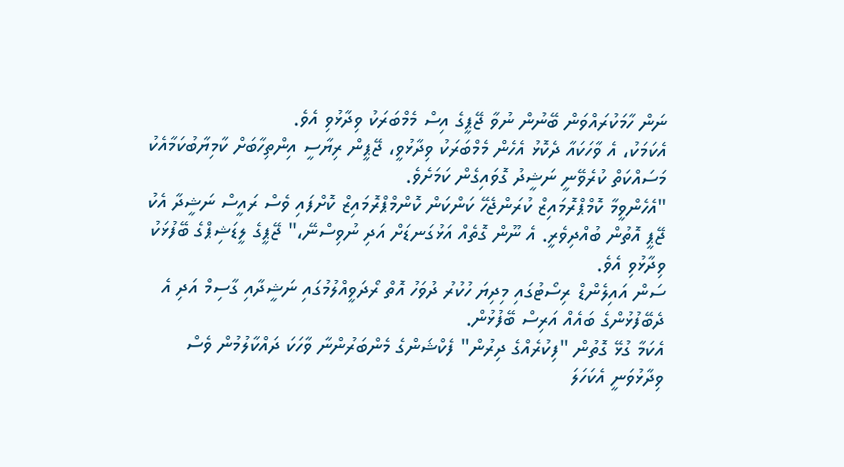ނަން ހާމަކުރައްވަން ބޭނުން ނުވާ ޖޭޕީގެ އިސް މެމްބަރަކު ވިދާޅުވި އެވެ.
އެކަމަކު، އެ ވާހަކައާ ދެކޮޅު އެހެން މެމްބަރަކު ވިދާޅުވީ، ޖޭޕީން ރިޔާސީ އިންތިހާބަށް ކާމިޔާބުކަމާއެކު މަސައްކަތް ކުރެވޭނީ ނަޝީދު ގޮވައިގެން ކަމަށެވެ.
"އެހެންވީމާ ކޮމްޕްރޮމައިޒް ކުރަންޖެހޭ ކަންކަން ކޮންމްޕްރޮމައިޒް ކޮށްފައި ވެސް ރައީސް ނަޝީދާ އެކު ޖޭޕީ އޮތުން ބުއްދިވެރީ. އެ ނޫން ގޮތެއް އަޅުގަނޑަށް އަދި ނުވިސްނޭ،" ޖޭޕީގެ ލީޑަޝިޕްގެ ބޭފުޅަކު ވިދާޅުވި އެވެ.
ސަން އައިލެންޑް ރިސޯޓުގައި މިދިޔަ ހުކުރު ދުވަހު އޮތް ރޯދަވީއްލުމުގައި ނަޝީދާއި ގާސިމް އަދި އެ ދެބޭފުޅުންގެ ބައެއް އަރިސް ބޭފުޅުން.
އެކަމާ ގުޅޭ ގޮތުން "ފިކުރެއްގެ ދިރުން" ފެކްޝަންގެ މެންބަރުންނާ ވާހަކަ ދައްކާލުމުން ވެސް ވިދާޅުވަނީ އެކަހަލަ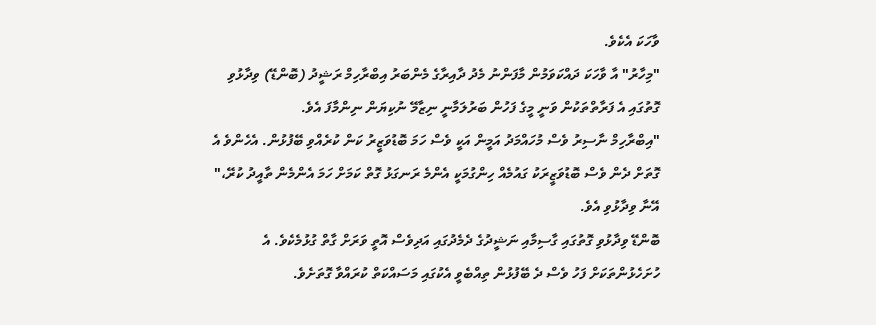ވާހަކަ އެކެވެ.
"މިހާރު" އާ ވާހަކަ ދައްކަވަމުން މާފަންނު މެދު ދާއިރާގެ މެންބަރު އިބްރާހިމް ރަޝީދު (ބޮންޑޭ) ވިދާޅުވި ގޮތުގައި އެ ފަރާތްތަކުން ވަނީ މީގެ ފަހުން ބަރުލަމާނީ ނިޒާމޭ ނުކިޔަން ނިންމާފަ އެވެ.
"އިބްރާހިމް ނާސިރު ވެސް މުހައްމަދު އަމީން އަކީ ވެސް ހަމަ ބޮޑުވަޒީރު ކަން ކުރެއްވި ބޭފުޅުން. އެހެންވެ އެ ގޮތަށް ދެން ވެސް ބޮޑުވަޒީރަކު ގައުމެއް ހިންގުމަކީ އެންމެ ރަނގަޅު ގޮތް ކަމަށް ހަމަ އެންމެން ތާއީދު ކުރޭ،" އޭނާ ވިދާޅުވި އެވެ.
ބޮންޑޭ ވިދާޅުވި ގޮތުގައި ގާސިމާއި ނަޝީދުގެ ދެމެދުގައި އަދިވެސް އޮތީ ވަރަށް ގާތް ގުޅުމެކެވެ. އެ ހުށަހެޅުންތަކަށް ފަހު ވެސް ދެ ބޭފުޅުން ތިއްބެވީ އެކުގައި މަސައްކަތް ކުރައްވާ ގޮތަށެވެ.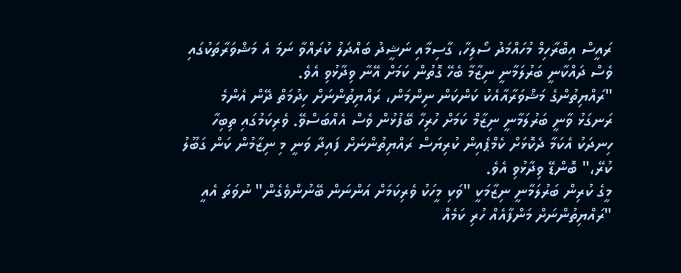ރައީސް އިބްރާހިމް މުހައްމަދު ސޯލިހާ، ގާސިމާއި ނަޝީދު ބައްދަލު ކުރައްވާ ނަމަ އެ މަޝްވަރާތަކުގައި ވެސް ދައްކާނީ ބަރުލަމާނީ ނިޒާމާ ބެހޭ ގޮތުން ކަމަށް އޭނާ ވިދާޅުވި އެވެ.
"ރައްޔިތުންގެ މަޝްވަރާއާއެކު ކަންކަން ނިންމަން، ރައްޔިތުންނަށް ހިދުމަތް ދޭން އެންމެ ރަނގަޅު ވާނީ ބަރުލަމާނީ ނިޒާމް ކަމަށް ހުރިހާ ބޭފުޅުން ވެސް އެއްބަސްވޭ. ވެރިކަމުގައި ތިބިހާ ހިނދަކު އެކަމާ ދެކޮޅަށް ކެމްޕެއިން ކުރިޔަސް ރައްޔިތުންނަށް ފައިދާ ވަނީ މި ނިޒާމުން ކަން ގަބޫލު ކުރޭ،" ބޮންޑޭ ވިދާޅުވި އެވެ.
މީގެ ކުރިން ބަރުލަމާނީ ނިޒާމަކީ "ވަކި މީހަކު ވެރިކަމަށް އަންނަން ބޭނުންވެގެން" ނުވަތަ އެއީ "ރައްޔިތުންނަށް މަންފާއެއް ހުރި ކަމެއް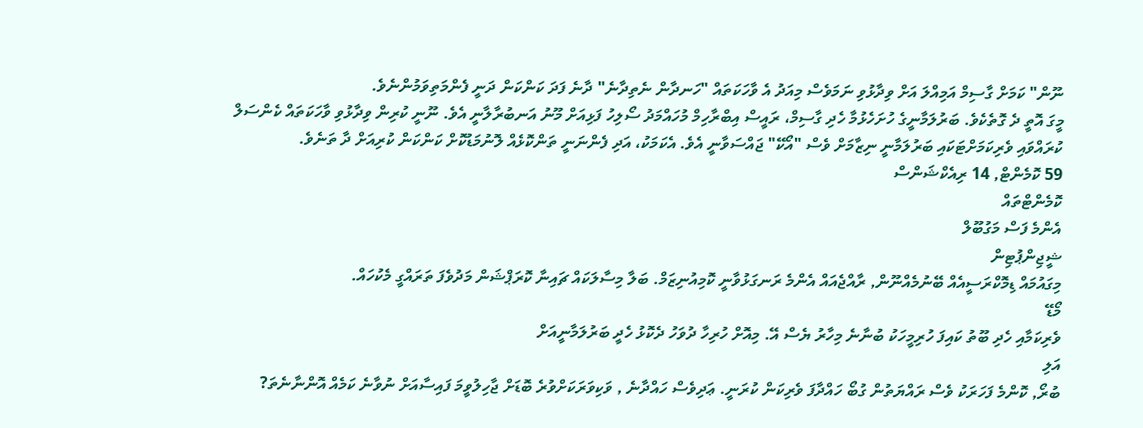ނޫން" ކަމަށް ގާސިމް އަމިއްލަ އަށް ވިދާޅުވި ނަމަވެސް މިއަދު އެ ވާހަކަތައް "ހަނދާން ނެތިދާނެ" ދާނެ ފަދަ ކަންކަން ދަނީ ފެންމަތިވަމުންނެވެ.
މީގަ އޮތީ ދެ ގޮތެކެވެ. ބަރުލަމާނީގެ ހުށަހެޅުމާ ހެދި ގާސިމް، ރައީސް އިބްރާހިމް މުހައްމަދު ސޯލިހު ފަޅިއަށް މޫނު އަނބުރާލާނީ އެވެ. ނޫނީ ކުރިން ވިދާޅުވި ވާހަކަތައް ކެންސަލް ކުރައްވައި ވެރިކަމަށްޓަކައި ބަރުލަމާނީ ނިޒާމަށް ވެސް "އޯކޭ" ޖައްސަވާނީ އެވެ. އެކަމަކު، އަދި ފެންނަނީ ތަންކޮޅެއް ލޮނުމަޑުކޮށް ކަންކަން ކުރިއަށް ދާ ތަނެވެ.
59 ކޮމެންޓް, 14 ރިއެކްޝަންސް
ކޮމެންޓްތައް
އެންމެ ފަސް މަގުބޫލް
ޝީޖިންޕުޓިން
މިގައުމައް ޑިމޮކްރަސީއެއް ބޭނުމެއްނޫން, ރާއްޖެއައް އެންމެ ރަނގަޅުވާނީ ކޮމިއުނިޒަމް. ބަލާ މިސާލަކައް ޗައިނާ ކޮރަޕްޝަން މަދުވެފަ ތަރައްގީ މެކުހައް.
މޯޑޭ
ވެރިކަމާއި ހެދި ބޫތު ކައިފަ ހުރިމީހަކު ބުނާނެ މިހާރު ޔެސް އޭ. މިއޮށް ހުރިހާ ދުވަހު ދެކޮޅު ހެދީ ބަރުލަމާނީއަށް
އަލި
ބުރޯ, ކޮންމެ ފަހަރަކު ވެސް ރައްޔަތުން ގުބޯ ހައްދާފަ ވެރިކަން ކުރަނީ. ޢަދިވެސް ހައްދާނެ , ވަކިވަރަކަށްވުރެ ބޮޑަށް ޖާހިލުވީމަ ފައިސާއަށް ނުވާނެ ކަމެއް އޮންނާނެތަ?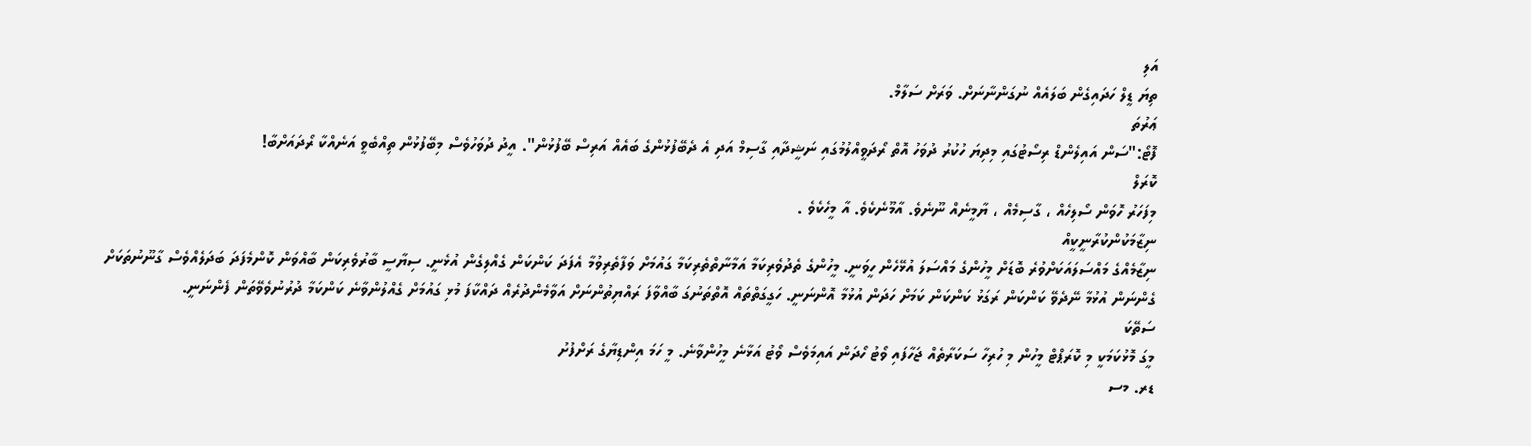އަލި
ތިޔަ ޑީލް ހަދައިގެން ބަލައެއް ނުގަންނާނަށް. ވަރަށް ސަލާމް.
ޢަރުތަ
ފޮޓޯ:"ސަން އައިލެންޑް ރިސޯޓުގައި މިދިޔަ ހުކުރު ދުވަހު އޮތް ރޯދަވީއްލުމުގައި ނަޝީދާއި ގާސިމް އަދި އެ ދެބޭފުޅުންގެ ބައެއް އަރިސް ބޭފުޅުން". އީދު ދުވަހުވެސް މިބޭފުޅުން ތިއްބެވީ އަނެއްކާ ރޯދައަށްބާ!
ކޮރަލް
މިފަހަރު ހޮވަން ސޯލިހެއް ، ގާސިމެއް ، ޔާމީނެއް ނޫނެވެ. އާމޫނެކެވެ. އާ މީހެކެވެ .
ނިޒާމަކުންކުރާނީކީއް
ނިޒާމެއްގެ މައްސަލައަކަށްވުރެ ބޮޑަށް މީހުންގެ މައްސަލަ އުޅޭހެން ހީވަނީ. މީހުންގެ ތެދުވެރިކަމާ އަމާނާތްތެރިކަމާ ގައުމަށް ވަފާތެރިވުމާ އެފަދަ ކަންކަން ގެއްލިގެން އުޅެނީ. ސިޔާސީ ބާރުވެރިކަން ބާއްވަން ކޮންމެފަދަ ބަދަލެއްވެސް ގާނޫނުތަކަށް ގެންނަން އުޅުމާ ނޭދެވޭ ކަންކަން ރަގަޅު ކަންކަން ކަމަށް ހަދަން އުޅުމާ އޮންނަނީ. ހަގީގަތްތައް އޮތްތަނުގަ ބާއްވާފަ ރައްޔިތުންނަށް އަވާމެންދުރެއް ދައްކާފަ މުޅި ގައުމަށް ގެއްލުންވާނެ ކަންކަމާ ދުރުނުވެވޭތަން ފެންނަނީ.
ސަތޭކަ
މީގަ މޮޅުކަމަކީ މި ކޮރަޕްޓް މީހުން މި ހުރިހާ ސަކަރާތެއް ޖަހާފައި ވޯޓު ހޯދަން އައިމަވެސް ވޯޓު އަޅާނެ މީހުންވާނެ. މީ ހަމަ އިންޑިޔާގެ ރަށްފުށު
ޑރ. މސ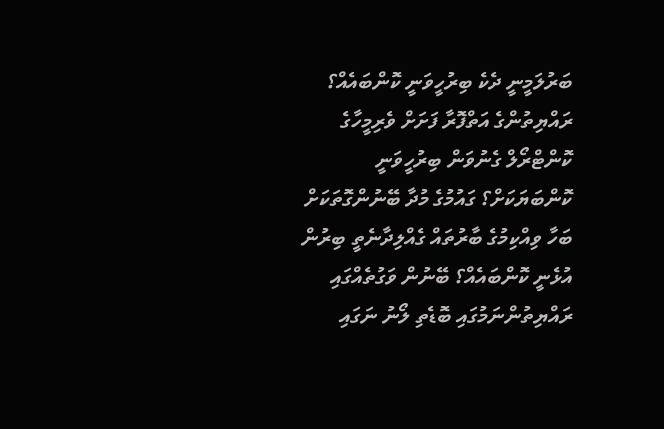ބަރުލަމީނީ ދެކެ ބިރުހީވަނީ ކޮންބައެއް؟ ރައްޔިތުންގެ އަތްފޮރާ ފަށަށް ވެރިމީހާގެ ކޮންޓްރޯލް ގެނުވަން ބިރުހީވަނީ ކޮންބަޔަކަށް؟ ގައުމުގެ މުދާ ބޭނުންގޮތަކަށް ބަހާ ވިއްކިމުގެ ބާރުތައް ގެއްލިދާނެތީ ބިރުން އުޅެނީ ކޮންބައެއް؟ ބޭނުން ވަގުތެއްގައި ރައްޔިތުންނަމުގައި ބޮޑެތި ލޯނު ނަގައި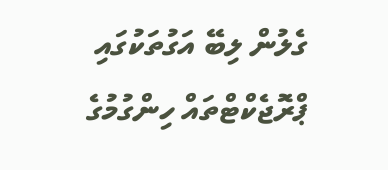ގެލުން ލިބޭ އަގުތަކުގައި ޕްރޮޖެކްޓްތައް ހިންގުމުގެ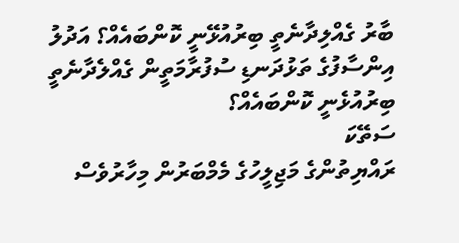ބާރު ގެއްލިދާނެތީ ބިރުއުޅޭނީ ކޮންބައެއް؟ އަދުލު އިންސާފުގެ ތަޅުދަނޑި ސުފުރާމަތީން ގެއްލެދާނެތީ ބިރުއުޅެނީ ކޮންބައެއް؟
ސަތޭކަ
ރައްޔިތުންގެ މަޖިލީހުގެ މެމްބަރުން މިހާރުވެސް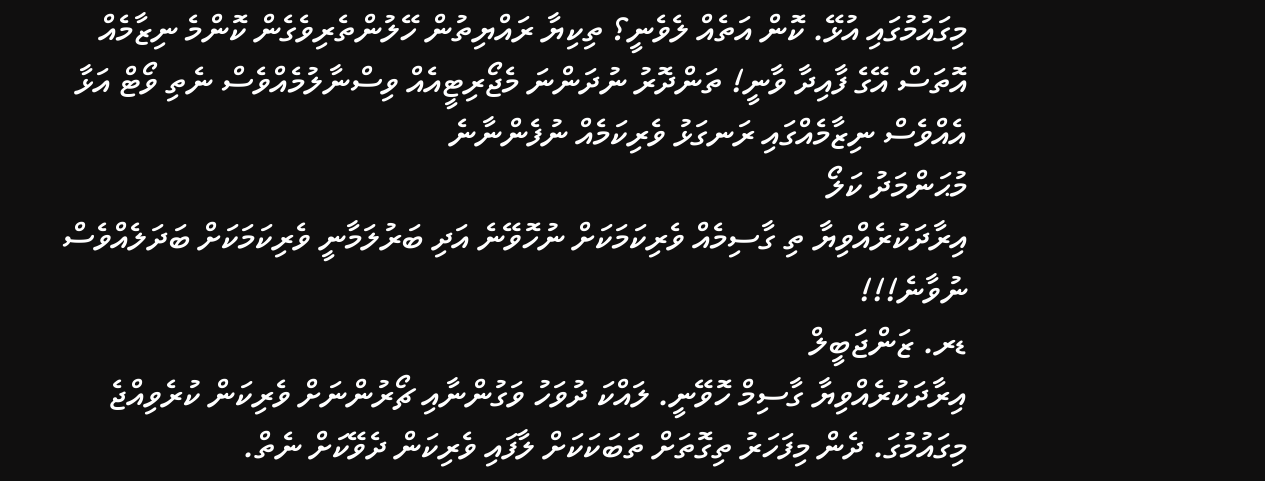މިގައުމުގައި އުޅޭ. ކޮން އަތެއް ލެވެނީ؟ ތިކިޔާ ރައްޔިތުން ހޭލުންތެރިވެގެން ކޮންމެ ނިޒާމެއް އޮތަސް އޭގެ ފާއިދާ ވާނީ! ތަންދޮރު ނުދަންނަ މެޖޯރިޓީއެއް ވިސްނާލުމެއްވެސް ނެތި ވޯޓް އަޅާ އެއްވެސް ނިޒާމެއްގައި ރަނގަޅު ވެރިކަމެއް ނުފެންނާނެ
މުޙަންމަދު ކަލޯ
އިރާދަކުރެއްވިޔާ ތި ގާސިމެއް ވެރިކަމަކަށް ނުހޮވޭނެ އަދި ބަރުލަމާނީ ވެރިކަމަކަށް ބަދަލެއްވެސް ނުވާނެ!!!
ޑރ. ޒަންޖަބީލް
އިރާދަކުރެއްވިޔާ ގާސިމް ހޮވޭނީ. ލައްކަ ދުވަހު ވަގުންނާއި ޗޯރުންނަށް ވެރިކަން ކުރެވިއްޖެ މިގައުމުގަ. ދެން މިފަހަރު ތިގޮތަށް ތަބަކަކަށް ލާފައި ވެރިކަން ދެވޭކަށް ނެތް.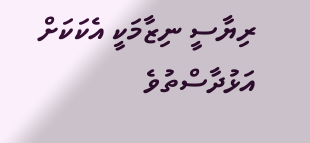ރިޔާސީ ނިޒާމަކީ އެކަކަށް އަޅުދާސްތުވެ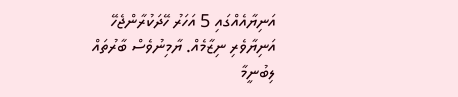އަނިޔާއެއްގައި 5 އަހަރު ހޭދަކުރާންޖެހޭ އަނިޔާވެރި ނިޒާމެއް. ޔާމިނުވެސް ބާރުތައް ލިބުނީމާ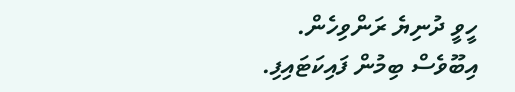ހީވީ ދުނިޔެ ރަންވިހެން. އިބޫވެސް ބިމުން ފައިކަޓައިފި.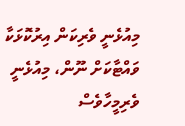މިއުޅެނީ ވެރިކަން އިރުކޮޅަކާ ވައްޓާކަށް ނޫން، މިއުޅެނީ ވެރިމީހާވެސް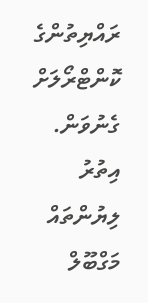ރައްޔިތުންގެ ކޮންޓްރޯލަށް ގެނުވަން.
އިތުރު ލިޔުންތައް
މަގްބޫލް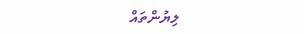ލިޔުންތައް